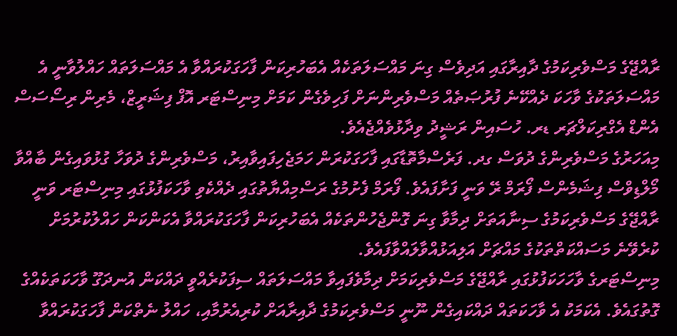ރާއްޖޭގެ މަސްވެރިކަމުގެ ދާއިރާގައި އަދިވެސް ގިނަ މައްސަލަތަކެއް އެބަހުރިކަން ފާހަގަކުރައްވާ އެ މައްސަލަތައް ހައްލުވާނީ އެ މައްސަލަތަކުގެ ވާހަކަ ދެއްކޭނެ ފުރުޞަތެއް މަސްވެރިންނަށް ފަހިވެގެން ކަމަށް މިނިސްޓަރ އޮފް ފިޝަރީޒް، މެރިން ރިސޯސަސް އެންޑް އެގްރިކަލްޗަރ ޑރ. ހުސައިން ރަޝީދު ވިދާޅުވެއްޖެއެވެ.
މިއަހަރުގެ މަސްވެރިންގެ ދުވަސް ގދ. ފަރެސްމާތޮޑާގައި ފާހަގަކުރަން ހަމަޖެހިފައިވާއިރު، މަސްވެރިންގެ ދުވަހާ ގުޅުވައިގެން ބާއްވާ މޯލްޑިވްސް ފިޝަމެންސް ފޯރަމް ރޭ ވަނީ ފަށާފައެވެ. ފޯރަމް ފެށުމުގެ ރަސްމިއްޔާތުގައި ދެއްކެވި ވާހަކަފުޅުގައި މިނިސްޓަރ ވަނީ ރާއްޖޭގެ މަސްވެރިކަމުގެ ސިނާއަތަށް ދިމާވާ ގިނަ ގޮންޖެހުންތަކެއް އެބަހުރިކަން ފާހަގަކުރައްވާ އެކަންކަން ހައްލުކުރުމަށް ކުރެވޭނެ މަސައްކަތްތަކުގެ މައްޗަށް އަލިއަޅުއްވާލައްވާފައެވެ.
މިނިސްޓަރގެ ވާހަހަކަފުޅުގައި ރާއްޖޭގެ މަސްވެރިކަމަށް ދިމާވެފައިވާ މައްސަލަތައް ސިފަކުރެއްވީ ދައްކަން އުނދަގޫ ވާހަކަތަކެއްގެ ގޮތުގައެވެ. އެކަމަކު އެ ވާހަކަތައް ދައްކައިގެން ނޫނީ މަސްވެރިކަމުގެ ދާއިރާއަށް ކުރިއެރުމާއި، ހައްލު ނެތްކަން ފާހަގަކުރައްވާ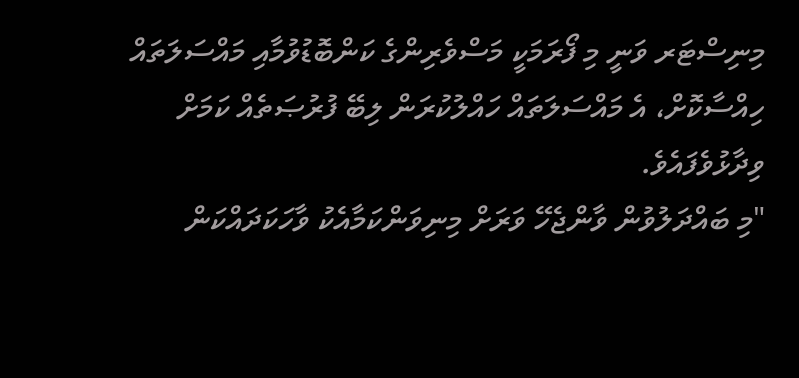މިނިސްޓަރ ވަނީ މި ފޯރަމަކީ މަސްވެރިންގެ ކަންބޮޑުވުމާއި މައްސަލަތައް ހިއްސާކޮށް، އެ މައްސަލަތައް ހައްލުކުރަން ލިބޭ ފުރުޞަތެއް ކަމަށް ވިދާޅުވެފައެވެ.
"މި ބައްދަލުވުން ވާންޖެހޭ ވަރަށް މިނިވަންކަމާއެކު ވާހަކަދައްކަން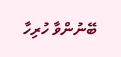ބޭނުންވާ ހުރިހާ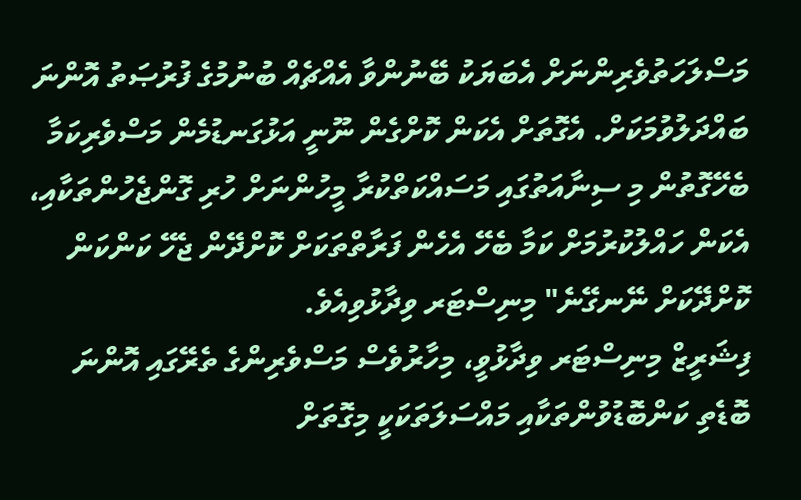މަސްލަހަތުވެރިންނަށް އެބަޔަކު ބޭނުންވާ އެއްޗެއް ބުނުމުގެ ފުރުޞަތު އޮންނަ ބައްދަލުވުމަކަށް. އެގޮތަށް އެކަން ކޮށްގެން ނޫނީ އަޅުގަނޑުމެން މަސްވެރިކަމާ ބެހޭގޮތުން މި ސިނާއަތުގައި މަސައްކަތްކުރާ މީހުންނަށް ހުރި ގޮންޖެހުންތަކާއި، އެކަން ހައްލުކުރުމަށް ކަމާ ބެހޭ އެހެން ފަރާތްތަކަށް ކޮށްދޭން ޖެހޭ ކަންކަން ކޮށްދޭކަށް ނޭނގޭނެ" މިނިސްޓަރ ވިދާޅުވިއެވެ.
ފިޝަރީޒް މިނިސްޓަރ ވިދާޅުވީ، މިހާރުވެސް މަސްވެރިންގެ ތެރޭގައި އޮންނަ ބޮޑެތި ކަންބޮޑުވުންތަކާއި މައްސަލަތަކަކީ މިގޮތަށް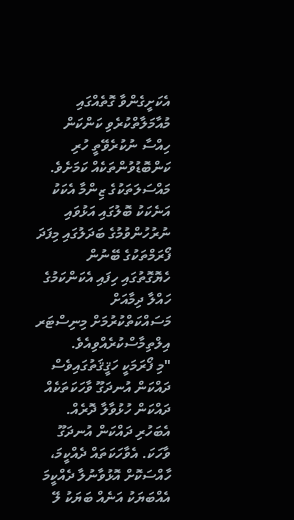އެކަށީގެންވާ ގޮތެއްގައި މުއާމަލާތްކުރެވި ކަންކަން ހިއްސާ ނުކުރެވޭތީ ހުރި ކަންބޮޑުވުންތަކެއް ކަމަށެވެ. މައްސަލަތަކުގެ ޒިންމާ އެކަކު އަނެކަކު ބޮލުގައި އަޅުވައި ނުރުހުންވުމުގެ ބަދަލުގައި މިފަދަ ފޯރަމްތަކުގެ ބޭނުން ހެޔޮގޮތުގައި ހިފައި އެކަންކަމުގެ ހައްލާ ދިމާއަށް މަސައްކަތްކުރުމަށް މިނިސްޓަރ އިލްތިމާސްކުރެއްވިއެވެ.
"މި ފޯރަމަކީ ހަޤީޤަތުގައިވެސް ދައްކަން އުނދަގޫ ވާހަކަތަކެއް ދައްކަން ހުޅުވާލާ ދޮރެއް. އެބަހުރި ދައްކަން އުނދަގޫ ވާހަކަ. އެވާހަކަތައް ދެއްކީމަ، ހާއްސަކޮށް އޮޅުވާނުލާ ދެއްކީމަ އެއްބަޔަކު އަނެއް ބަޔަކު ލޭ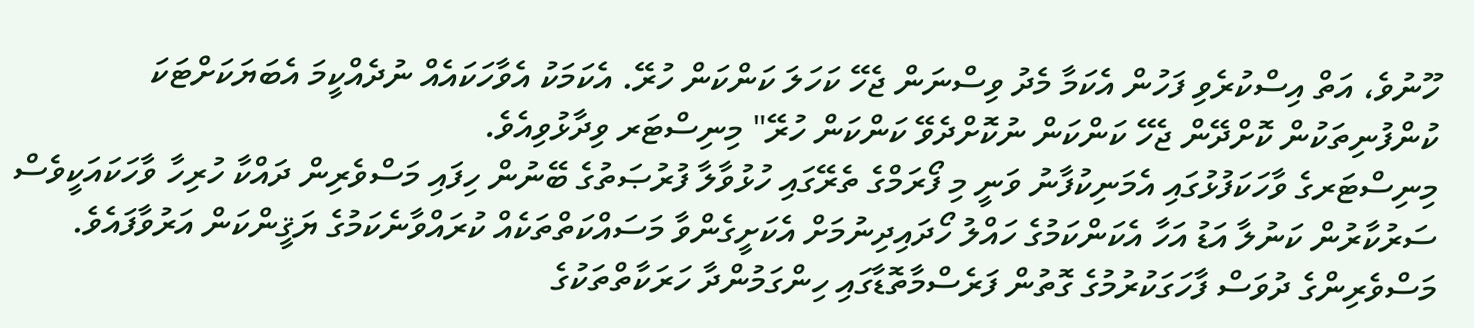ހޫނުވެ، އަތް އިސްކުރެވި ފަހުން އެކަމާ މެދު ވިސްނަން ޖެހޭ ކަހަލަ ކަންކަން ހުރޭ. އެކަމަކު އެވާހަކައެއް ނުދެއްކީމަ އެބަޔަކަށްޓަކަ ކުންފުނިތަކުން ކޮށްދޭން ޖެހޭ ކަންކަން ނުކޮށްދެވޭ ކަންކަން ހުރޭ" މިނިސްޓަރ ވިދާޅުވިއެވެ.
މިނިސްޓަރގެ ވާހަކަފުޅުގައި އެމަނިކުފާނު ވަނީ މި ފޯރަމްގެ ތެރޭގައި ހުޅުވާލާ ފުރުޞަތުގެ ބޭނުން ހިފައި މަސްވެރިން ދައްކާ ހުރިހާ ވާހަކައަކީވެސް ސަރުކާރުން ކަނުލާ އަޑު އަހާ އެކަންކަމުގެ ހައްލު ހޯދައިދިނުމަށް އެކަށީގެންވާ މަސައްކަތްތަކެއް ކުރައްވާނެކަމުގެ ޔަޤީންކަން އަރުވާފައެވެ.
މަސްވެރިންގެ ދުވަސް ފާހަގަކުރުމުގެ ގޮތުން ފަރެސްމާތޮޑާގައި ހިންގަމުންދާ ހަރަކާތްތަކުގެ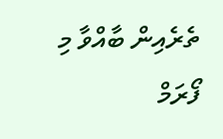ތެރެއިން ބާއްވާ މި ފޯރަމް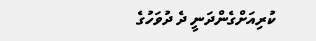ކުރިއަށްގެންދަނީ ދެ ދުވަހުގެ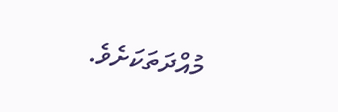މުއްދަތަކަށެވެ.